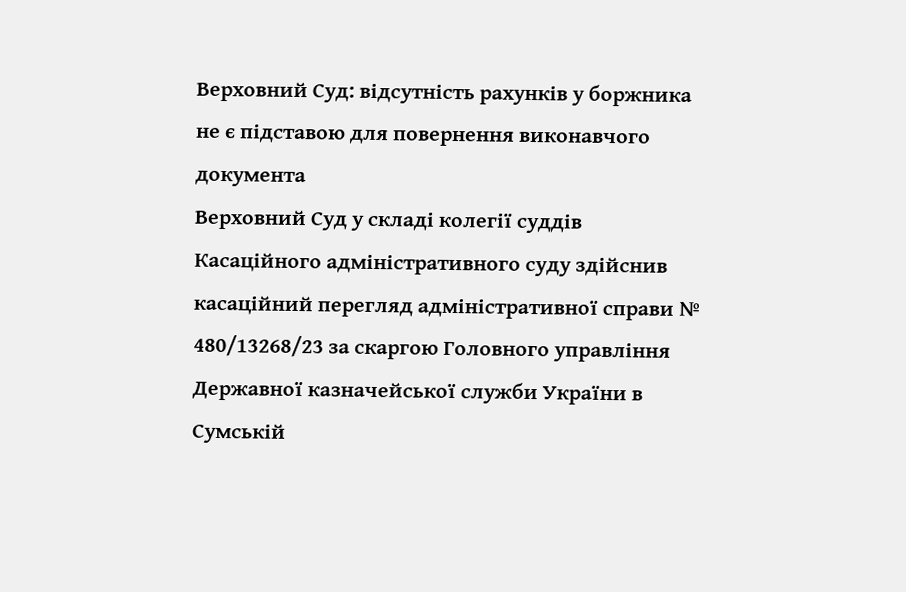Верховний Суд: відсутність рахунків у боржника не є підставою для повернення виконавчого документа
Верховний Суд у складі колегії суддів Касаційного адміністративного суду здійснив касаційний перегляд адміністративної справи № 480/13268/23 за скаргою Головного управління Державної казначейської служби України в Сумській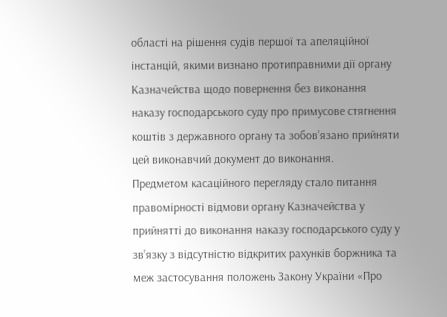області на рішення судів першої та апеляційної інстанцій, якими визнано протиправними дії органу Казначейства щодо повернення без виконання наказу господарського суду про примусове стягнення коштів з державного органу та зобов’язано прийняти цей виконавчий документ до виконання.
Предметом касаційного перегляду стало питання правомірності відмови органу Казначейства у прийнятті до виконання наказу господарського суду у зв’язку з відсутністю відкритих рахунків боржника та меж застосування положень Закону України «Про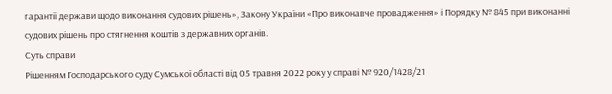гарантії держави щодо виконання судових рішень», Закону України «Про виконавче провадження» і Порядку № 845 при виконанні судових рішень про стягнення коштів з державних органів.
Суть справи
Рішенням Господарського суду Сумської області від 05 травня 2022 року у справі № 920/1428/21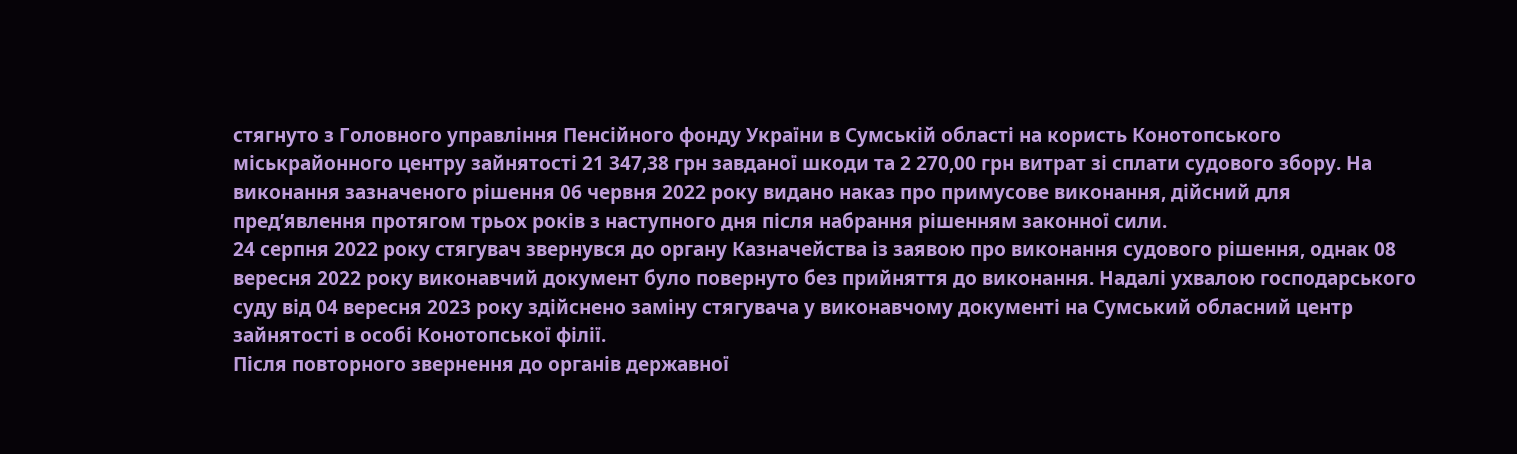стягнуто з Головного управління Пенсійного фонду України в Сумській області на користь Конотопського міськрайонного центру зайнятості 21 347,38 грн завданої шкоди та 2 270,00 грн витрат зі сплати судового збору. На виконання зазначеного рішення 06 червня 2022 року видано наказ про примусове виконання, дійсний для пред’явлення протягом трьох років з наступного дня після набрання рішенням законної сили.
24 серпня 2022 року стягувач звернувся до органу Казначейства із заявою про виконання судового рішення, однак 08 вересня 2022 року виконавчий документ було повернуто без прийняття до виконання. Надалі ухвалою господарського суду від 04 вересня 2023 року здійснено заміну стягувача у виконавчому документі на Сумський обласний центр зайнятості в особі Конотопської філії.
Після повторного звернення до органів державної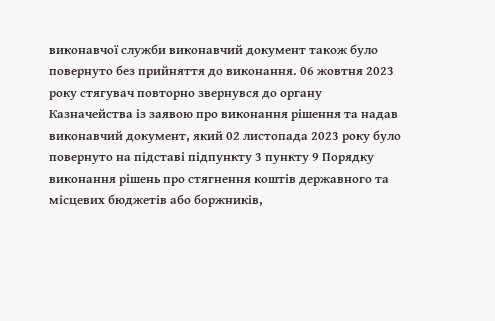виконавчої служби виконавчий документ також було повернуто без прийняття до виконання. 06 жовтня 2023 року стягувач повторно звернувся до органу Казначейства із заявою про виконання рішення та надав виконавчий документ, який 02 листопада 2023 року було повернуто на підставі підпункту 3 пункту 9 Порядку виконання рішень про стягнення коштів державного та місцевих бюджетів або боржників,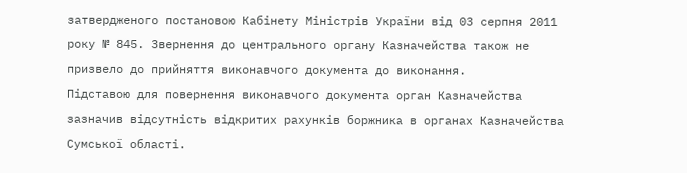затвердженого постановою Кабінету Міністрів України від 03 серпня 2011 року № 845. Звернення до центрального органу Казначейства також не призвело до прийняття виконавчого документа до виконання.
Підставою для повернення виконавчого документа орган Казначейства зазначив відсутність відкритих рахунків боржника в органах Казначейства Сумської області.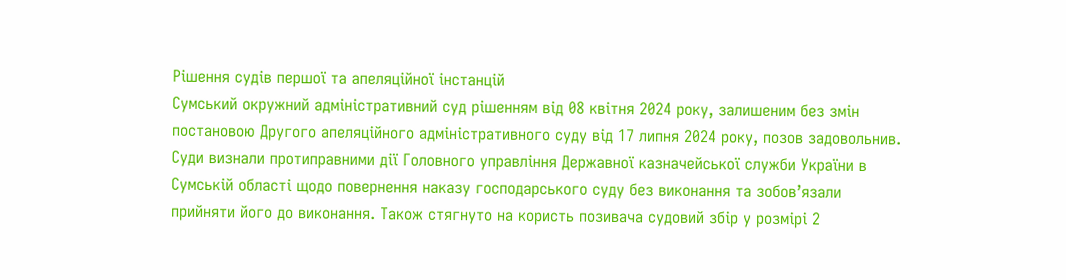Рішення судів першої та апеляційної інстанцій
Сумський окружний адміністративний суд рішенням від 08 квітня 2024 року, залишеним без змін постановою Другого апеляційного адміністративного суду від 17 липня 2024 року, позов задовольнив. Суди визнали протиправними дії Головного управління Державної казначейської служби України в Сумській області щодо повернення наказу господарського суду без виконання та зобов’язали прийняти його до виконання. Також стягнуто на користь позивача судовий збір у розмірі 2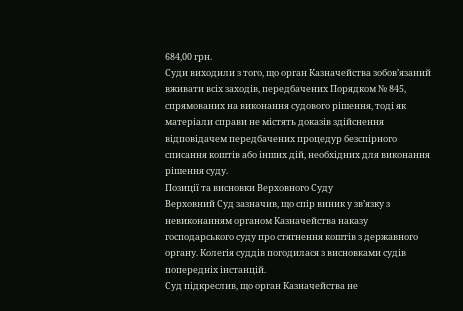684,00 грн.
Суди виходили з того, що орган Казначейства зобов’язаний вживати всіх заходів, передбачених Порядком № 845, спрямованих на виконання судового рішення, тоді як матеріали справи не містять доказів здійснення відповідачем передбачених процедур безспірного списання коштів або інших дій, необхідних для виконання рішення суду.
Позиції та висновки Верховного Суду
Верховний Суд зазначив, що спір виник у зв’язку з невиконанням органом Казначейства наказу господарського суду про стягнення коштів з державного органу. Колегія суддів погодилася з висновками судів попередніх інстанцій.
Суд підкреслив, що орган Казначейства не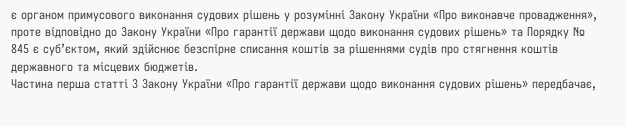є органом примусового виконання судових рішень у розумінні Закону України «Про виконавче провадження», проте відповідно до Закону України «Про гарантії держави щодо виконання судових рішень» та Порядку № 845 є суб’єктом, який здійснює безспірне списання коштів за рішеннями судів про стягнення коштів державного та місцевих бюджетів.
Частина перша статті 3 Закону України «Про гарантії держави щодо виконання судових рішень» передбачає,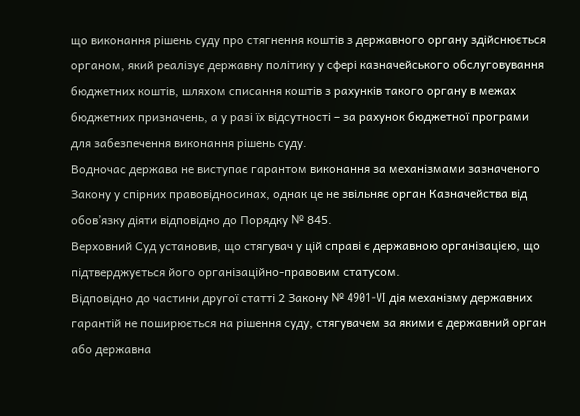що виконання рішень суду про стягнення коштів з державного органу здійснюється органом, який реалізує державну політику у сфері казначейського обслуговування бюджетних коштів, шляхом списання коштів з рахунків такого органу в межах бюджетних призначень, а у разі їх відсутності – за рахунок бюджетної програми для забезпечення виконання рішень суду.
Водночас держава не виступає гарантом виконання за механізмами зазначеного Закону у спірних правовідносинах, однак це не звільняє орган Казначейства від обов’язку діяти відповідно до Порядку № 845.
Верховний Суд установив, що стягувач у цій справі є державною організацією, що підтверджується його організаційно-правовим статусом.
Відповідно до частини другої статті 2 Закону № 4901-VI дія механізму державних гарантій не поширюється на рішення суду, стягувачем за якими є державний орган або державна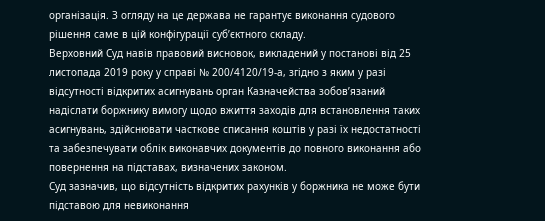організація. З огляду на це держава не гарантує виконання судового рішення саме в цій конфігурації суб’єктного складу.
Верховний Суд навів правовий висновок, викладений у постанові від 25 листопада 2019 року у справі № 200/4120/19-а, згідно з яким у разі відсутності відкритих асигнувань орган Казначейства зобов’язаний надіслати боржнику вимогу щодо вжиття заходів для встановлення таких асигнувань, здійснювати часткове списання коштів у разі їх недостатності та забезпечувати облік виконавчих документів до повного виконання або повернення на підставах, визначених законом.
Суд зазначив, що відсутність відкритих рахунків у боржника не може бути підставою для невиконання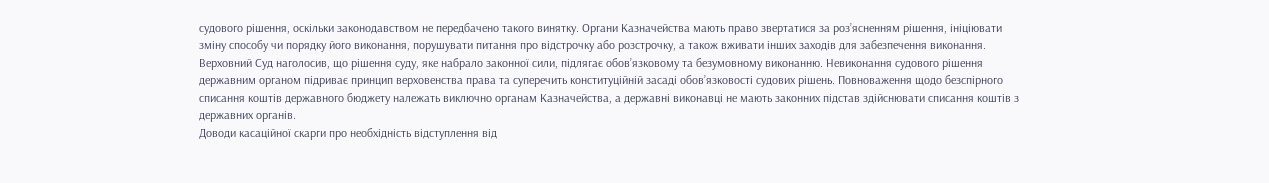судового рішення, оскільки законодавством не передбачено такого винятку. Органи Казначейства мають право звертатися за роз’ясненням рішення, ініціювати зміну способу чи порядку його виконання, порушувати питання про відстрочку або розстрочку, а також вживати інших заходів для забезпечення виконання.
Верховний Суд наголосив, що рішення суду, яке набрало законної сили, підлягає обов’язковому та безумовному виконанню. Невиконання судового рішення державним органом підриває принцип верховенства права та суперечить конституційній засаді обов’язковості судових рішень. Повноваження щодо безспірного списання коштів державного бюджету належать виключно органам Казначейства, а державні виконавці не мають законних підстав здійснювати списання коштів з державних органів.
Доводи касаційної скарги про необхідність відступлення від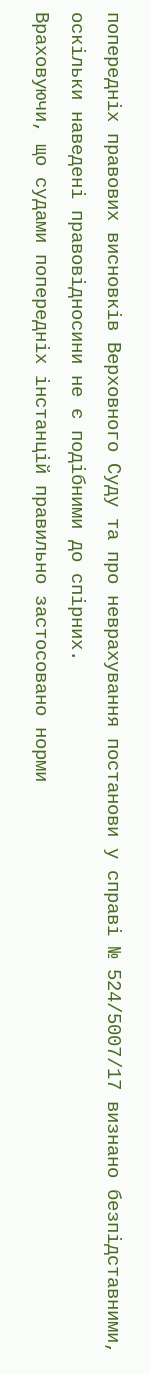попередніх правових висновків Верховного Суду та про неврахування постанови у справі № 524/5007/17 визнано безпідставними, оскільки наведені правовідносини не є подібними до спірних.
Враховуючи, що судами попередніх інстанцій правильно застосовано норми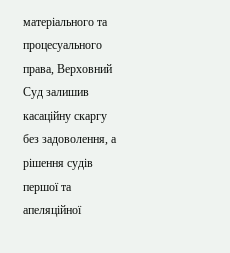матеріального та процесуального права, Верховний Суд залишив касаційну скаргу без задоволення, а рішення судів першої та апеляційної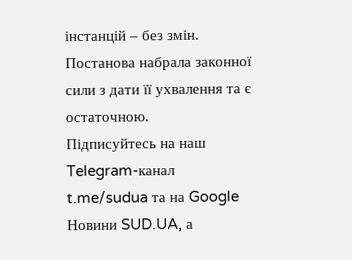інстанцій – без змін.
Постанова набрала законної сили з дати її ухвалення та є остаточною.
Підписуйтесь на наш Telegram-канал t.me/sudua та на Google Новини SUD.UA, а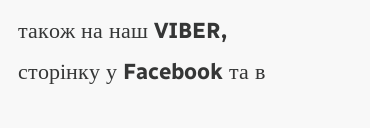також на наш VIBER, сторінку у Facebook та в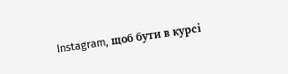Instagram, щоб бути в курсі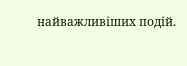найважливіших подій.